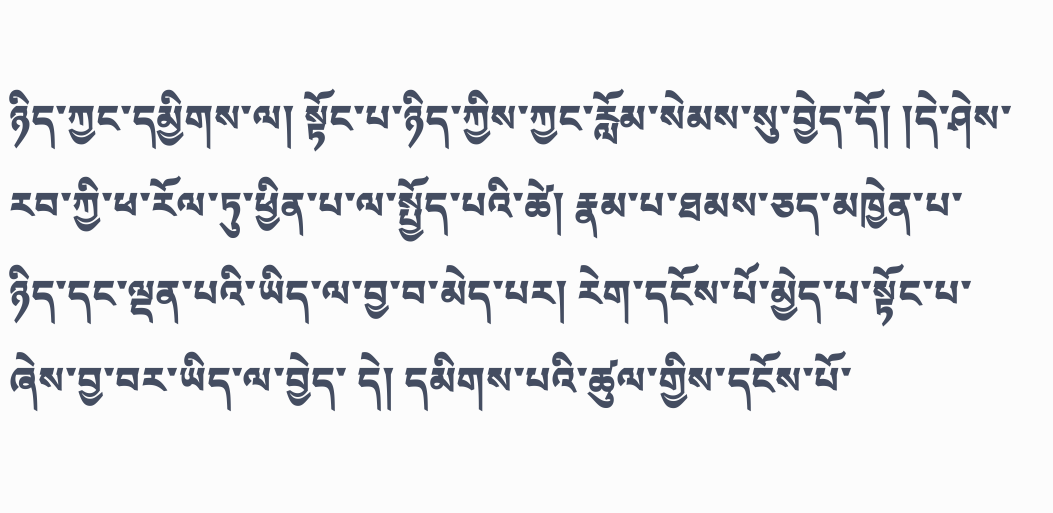ཉིད་ཀྱང་དམྱིགས་ལ། སྟོང་པ་ཉིད་ཀྱིས་ཀྱང་རློམ་སེམས་སུ་བྱེད་དོ། །དེ་ཤེས་རབ་ཀྱི་ཕ་རོལ་ཏུ་ཕྱིན་པ་ལ་སྤྱོད་པའི་ཚེ། རྣམ་པ་ཐམས་ཅད་མཁྱེན་པ་ཉིད་དང་ལྡན་པའི་ཡིད་ལ་བྱ་བ་མེད་པར། རེག་དངོས་པོ་མྱེད་པ་སྟོང་པ་ཞེས་བྱ་བར་ཡིད་ལ་བྱེད་ དེ། དམིགས་པའི་ཚུལ་གྱིས་དངོས་པོ་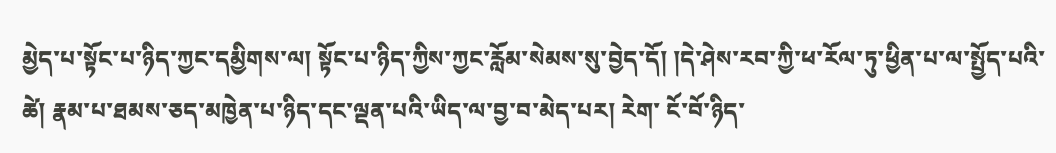མྱེད་པ་སྟོང་པ་ཉིད་ཀྱང་དམྱིགས་ལ། སྟོང་པ་ཉིད་ཀྱིས་ཀྱང་རློམ་སེམས་སུ་བྱེད་དོ། །དེ་ཤེས་རབ་ཀྱི་ཕ་རོལ་ཏུ་ཕྱིན་པ་ལ་སྤྱོད་པའི་ཚེ། རྣམ་པ་ཐམས་ཅད་མཁྱེན་པ་ཉིད་དང་ལྡན་པའི་ཡིད་ལ་བྱ་བ་མེད་པར། རེག་ ངོ་བོ་ཉིད་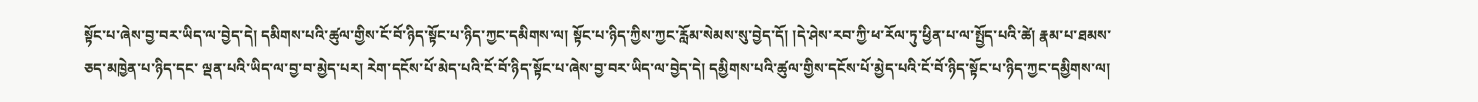སྟོང་པ་ཞེས་བྱ་བར་ཡིད་ལ་བྱེད་དེ། དམིགས་པའི་ཚུལ་གྱིས་ངོ་བོ་ཉིད་སྟོང་པ་ཉིད་ཀྱང་དམིགས་ལ། སྟོང་པ་ཉིད་ཀྱིས་ཀྱང་རློམ་སེམས་སུ་བྱེད་དོ། །དེ་ཤེས་རབ་ཀྱི་ཕ་རོལ་ཏུ་ཕྱིན་པ་ལ་སྤྱོད་པའི་ཚེ། རྣམ་པ་ཐམས་ཅད་མཁྱེན་པ་ཉིད་དང་ ལྡན་པའི་ཡིད་ལ་བྱ་བ་མྱེད་པར། རེག་དངོས་པོ་མེད་པའི་ངོ་བོ་ཉིད་སྟོང་པ་ཞེས་བྱ་བར་ཡིད་ལ་བྱེད་དེ། དམྱིགས་པའི་ཚུལ་གྱིས་དངོས་པོ་མྱེད་པའི་ངོ་བོ་ཉིད་སྟོང་པ་ཉིད་ཀྱང་དམྱིགས་ལ།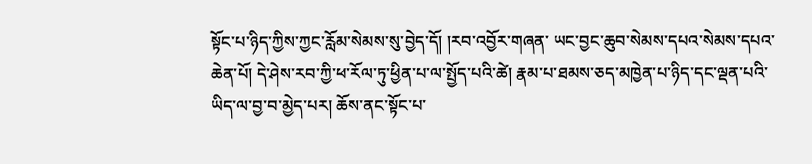སྟོང་པ་ཉིད་ཀྱིས་ཀྱང་རློམ་སེམས་སུ་བྱེད་དོ། །རབ་འབྱོར་གཞན་ ཡང་བྱང་ཆུབ་སེམས་དཔའ་སེམས་དཔའ་ཆེན་པོ། དེ་ཤེས་རབ་ཀྱི་ཕ་རོལ་ཏུ་ཕྱིན་པ་ལ་སྤྱོད་པའི་ཚེ། རྣམ་པ་ཐམས་ཅད་མཁྱེན་པ་ཉིད་དང་ལྡན་པའི་ཡིད་ལ་བྱ་བ་མྱེད་པར། ཆོས་ནང་སྟོང་པ་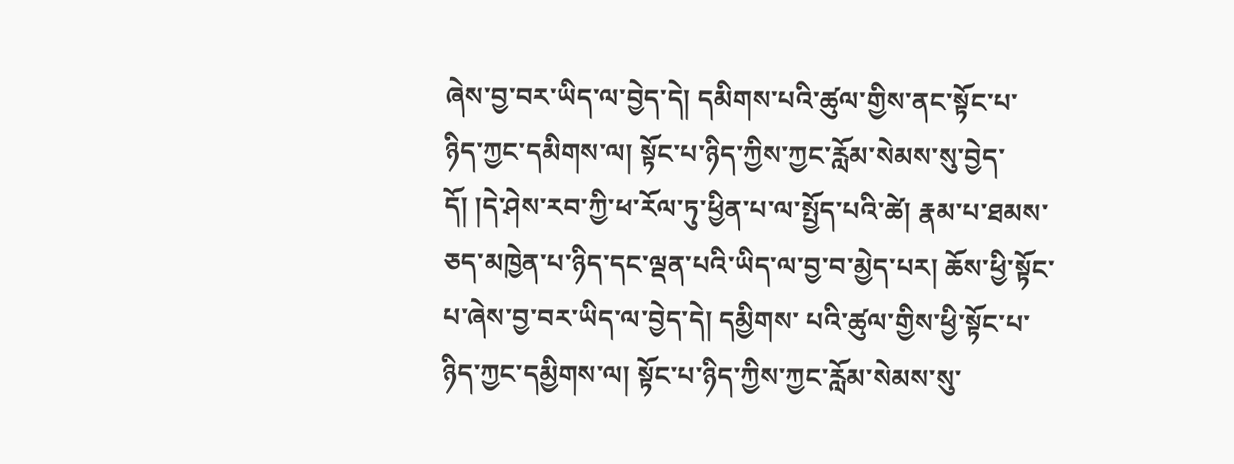ཞེས་བྱ་བར་ཡིད་ལ་བྱེད་དེ། དམིགས་པའི་ཚུལ་གྱིས་ནང་སྟོང་པ་ ཉིད་ཀྱང་དམིགས་ལ། སྟོང་པ་ཉིད་ཀྱིས་ཀྱང་རློམ་སེམས་སུ་བྱེད་དོ། །དེ་ཤེས་རབ་ཀྱི་ཕ་རོལ་ཏུ་ཕྱིན་པ་ལ་སྤྱོད་པའི་ཚེ། རྣམ་པ་ཐམས་ཅད་མཁྱེན་པ་ཉིད་དང་ལྡན་པའི་ཡིད་ལ་བྱ་བ་མྱེད་པར། ཆོས་ཕྱི་སྟོང་པ་ཞེས་བྱ་བར་ཡིད་ལ་བྱེད་དེ། དམྱིགས་ པའི་ཚུལ་གྱིས་ཕྱི་སྟོང་པ་ཉིད་ཀྱང་དམྱིགས་ལ། སྟོང་པ་ཉིད་ཀྱིས་ཀྱང་རློམ་སེམས་སུ་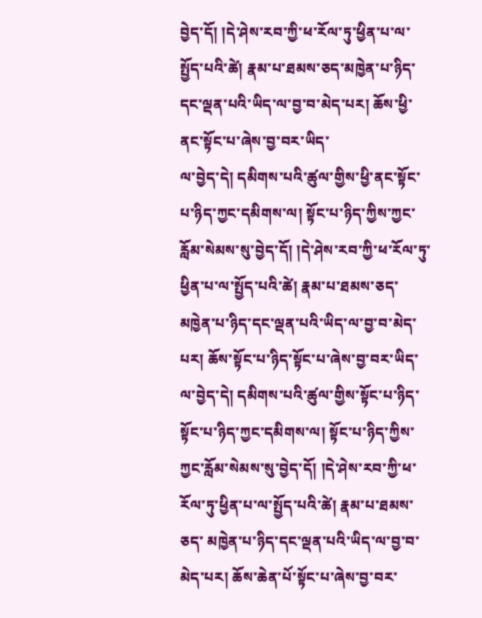བྱེད་དོ། །དེ་ཤེས་རབ་ཀྱི་ཕ་རོལ་ཏུ་ཕྱིན་པ་ལ་སྤྱོད་པའི་ཚེ། རྣམ་པ་ཐམས་ཅད་མཁྱེན་པ་ཉིད་དང་ལྡན་པའི་ཡིད་ལ་བྱ་བ་མེད་པར། ཆོས་ཕྱི་ནང་སྟོང་པ་ཞེས་བྱ་བར་ཡིད་
ལ་བྱེད་དེ། དམིགས་པའི་ཚུལ་གྱིས་ཕྱི་ནང་སྟོང་པ་ཉིད་ཀྱང་དམིགས་ལ། སྟོང་པ་ཉིད་ཀྱིས་ཀྱང་རློམ་སེམས་སུ་བྱེད་དོ། །དེ་ཤེས་རབ་ཀྱི་ཕ་རོལ་ཏུ་ཕྱིན་པ་ལ་སྤྱོད་པའི་ཚེ། རྣམ་པ་ཐམས་ཅད་མཁྱེན་པ་ཉིད་དང་ལྡན་པའི་ཡིད་ལ་བྱ་བ་མེད་ པར། ཆོས་སྟོང་པ་ཉིད་སྟོང་པ་ཞེས་བྱ་བར་ཡིད་ལ་བྱེད་དེ། དམིགས་པའི་ཚུལ་གྱིས་སྟོང་པ་ཉིད་སྟོང་པ་ཉིད་ཀྱང་དམིགས་ལ། སྟོང་པ་ཉིད་ཀྱིས་ཀྱང་རློམ་སེམས་སུ་བྱེད་དོ། །དེ་ཤེས་རབ་ཀྱི་ཕ་རོལ་ཏུ་ཕྱིན་པ་ལ་སྤྱོད་པའི་ཚེ། རྣམ་པ་ཐམས་ཅད་ མཁྱེན་པ་ཉིད་དང་ལྡན་པའི་ཡིད་ལ་བྱ་བ་མེད་པར། ཆོས་ཆེན་པོ་སྟོང་པ་ཞེས་བྱ་བར་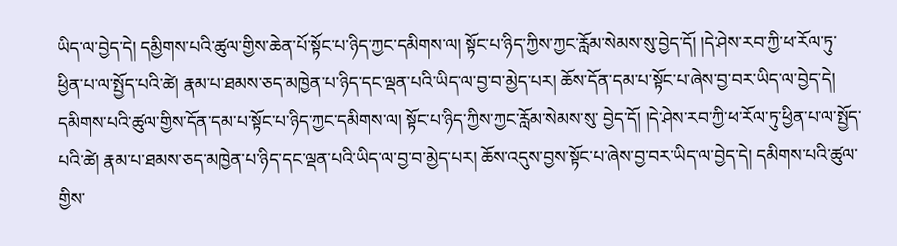ཡིད་ལ་བྱེད་དེ། དམྱིགས་པའི་ཚུལ་གྱིས་ཆེན་པོ་སྟོང་པ་ཉིད་ཀྱང་དམིགས་ལ། སྟོང་པ་ཉིད་ཀྱིས་ཀྱང་རློམ་སེམས་སུ་བྱེད་དོ། །དེ་ཤེས་རབ་ཀྱི་ཕ་རོལ་ཏུ་ ཕྱིན་པ་ལ་སྤྱོད་པའི་ཚེ། རྣམ་པ་ཐམས་ཅད་མཁྱེན་པ་ཉིད་དང་ལྡན་པའི་ཡིད་ལ་བྱ་བ་མྱེད་པར། ཆོས་དོན་དམ་པ་སྟོང་པ་ཞེས་བྱ་བར་ཡིད་ལ་བྱེད་དེ། དམིགས་པའི་ཚུལ་གྱིས་དོན་དམ་པ་སྟོང་པ་ཉིད་ཀྱང་དམིགས་ལ། སྟོང་པ་ཉིད་ཀྱིས་ཀྱང་རློམ་སེམས་སུ་ བྱེད་དོ། །དེ་ཤེས་རབ་ཀྱི་ཕ་རོལ་ཏུ་ཕྱིན་པ་ལ་སྤྱོད་པའི་ཚེ། རྣམ་པ་ཐམས་ཅད་མཁྱེན་པ་ཉིད་དང་ལྡན་པའི་ཡིད་ལ་བྱ་བ་མྱེད་པར། ཆོས་འདུས་བྱས་སྟོང་པ་ཞེས་བྱ་བར་ཡིད་ལ་བྱེད་དེ། དམིགས་པའི་ཚུལ་གྱིས་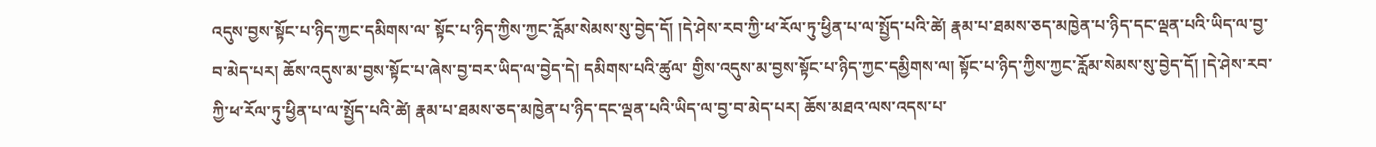འདུས་བྱས་སྟོང་པ་ཉིད་ཀྱང་དམིགས་ལ་ སྟོང་པ་ཉིད་ཀྱིས་ཀྱང་རློམ་སེམས་སུ་བྱེད་དོ། །དེ་ཤེས་རབ་ཀྱི་ཕ་རོལ་ཏུ་ཕྱིན་པ་ལ་སྤྱོད་པའི་ཚེ། རྣམ་པ་ཐམས་ཅད་མཁྱེན་པ་ཉིད་དང་ལྡན་པའི་ཡིད་ལ་བྱ་བ་མེད་པར། ཆོས་འདུས་མ་བྱས་སྟོང་པ་ཞེས་བྱ་བར་ཡིད་ལ་བྱེད་དེ། དམིགས་པའི་ཚུལ་ གྱིས་འདུས་མ་བྱས་སྟོང་པ་ཉིད་ཀྱང་དམྱིགས་ལ། སྟོང་པ་ཉིད་ཀྱིས་ཀྱང་རློམ་སེམས་སུ་བྱེད་དོ། །དེ་ཤེས་རབ་ཀྱི་ཕ་རོལ་ཏུ་ཕྱིན་པ་ལ་སྤྱོད་པའི་ཚེ། རྣམ་པ་ཐམས་ཅད་མཁྱེན་པ་ཉིད་དང་ལྡན་པའི་ཡིད་ལ་བྱ་བ་མེད་པར། ཆོས་མཐའ་ལས་འདས་པ་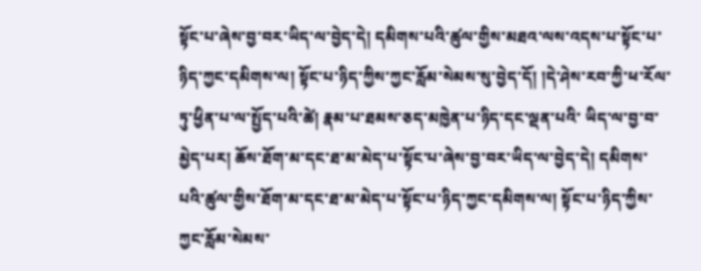སྟོང་པ་ཞེས་བྱ་བར་ཡིད་ལ་བྱེད་དེ། དམིགས་པའི་ཚུལ་གྱིས་མཐའ་ལས་འདས་པ་སྟོང་པ་ཉིད་ཀྱང་དམིགས་ལ། སྟོང་པ་ཉིད་ཀྱིས་ཀྱང་རློམ་སེམས་སུ་བྱེད་དོ། །དེ་ཤེས་རབ་ཀྱི་ཕ་རོལ་ཏུ་ཕྱིན་པ་ལ་སྤྱོད་པའི་ཚེ། རྣམ་པ་ཐམས་ཅད་མཁྱེན་པ་ཉིད་དང་ལྡན་པའི་ ཡིད་ལ་བྱ་བ་མྱེད་པར། ཆོས་ཐོག་མ་དང་ཐ་མ་མེད་པ་སྟོང་པ་ཞེས་བྱ་བར་ཡིད་ལ་བྱེད་དེ། དམིགས་པའི་ཚུལ་གྱིས་ཐོག་མ་དང་ཐ་མ་མེད་པ་སྟོང་པ་ཉིད་ཀྱང་དམིགས་ལ། སྟོང་པ་ཉིད་ཀྱིས་ཀྱང་རློམ་སེམས་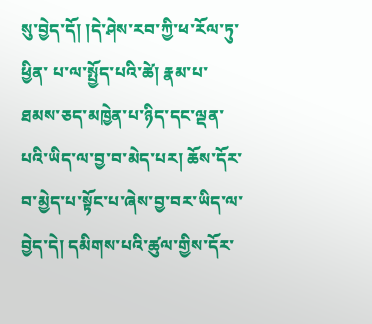སུ་བྱེད་དོ། །དེ་ཤེས་རབ་ཀྱི་ཕ་རོལ་ཏུ་ཕྱིན་ པ་ལ་སྤྱོད་པའི་ཚེ། རྣམ་པ་ཐམས་ཅད་མཁྱེན་པ་ཉིད་དང་ལྡན་པའི་ཡིད་ལ་བྱ་བ་མེད་པར། ཆོས་དོར་བ་མྱེད་པ་སྟོང་པ་ཞེས་བྱ་བར་ཡིད་ལ་བྱེད་དེ། དམིགས་པའི་ཚུལ་གྱིས་དོར་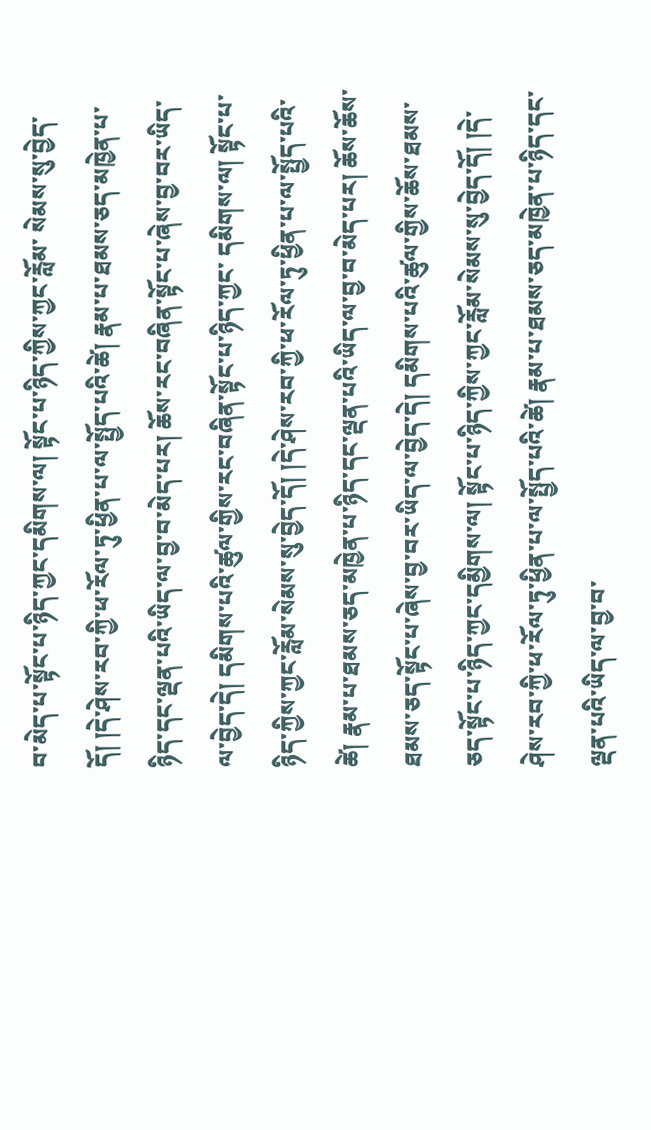བ་མེད་པ་སྟོང་པ་ཉིད་ཀྱང་དམིགས་ལ། སྟོང་པ་ཉིད་ཀྱིས་ཀྱང་རློམ་ སེམས་སུ་བྱེད་དོ། །དེ་ཤེས་རབ་ཀྱི་ཕ་རོལ་ཏུ་ཕྱིན་པ་ལ་སྤྱོད་པའི་ཚེ། རྣམ་པ་ཐམས་ཅད་མཁྱེན་པ་ཉིད་དང་ལྡན་པའི་ཡིད་ལ་བྱ་བ་མེད་པར། ཆོས་རང་བཞིན་སྟོང་པ་ཞེས་བྱ་བར་ཡིད་ལ་བྱེད་དེ། དམིགས་པའི་ཚུལ་གྱིས་རང་བཞིན་སྟོང་པ་ཉིད་ཀྱང་ དམིགས་ལ། སྟོང་པ་ཉིད་ཀྱིས་ཀྱང་རློམ་སེམས་སུ་བྱེད་དོ། །དེ་ཤེས་རབ་ཀྱི་ཕ་རོལ་ཏུ་ཕྱིན་པ་ལ་སྤྱོད་པའི་ཚེ། རྣམ་པ་ཐམས་ཅད་མཁྱེན་པ་ཉིད་དང་ལྡན་པའི་ཡིད་ལ་བྱ་བ་མེད་པར། ཆོས་ཆོས་ཐམས་ཅད་སྟོང་པ་ཞེས་བྱ་བར་ཡིད་ལ་བྱེད་དེ། དམིགས་པའི་ཚུལ་གྱིས་ཆོས་ཐམས་ཅད་སྟོང་པ་ཉིད་ཀྱང་དམྱིགས་ལ། སྟོང་པ་ཉིད་ཀྱིས་ཀྱང་རློམ་སེམས་སུ་བྱེད་དོ། །དེ་ཤེས་རབ་ཀྱི་ཕ་རོལ་ཏུ་ཕྱིན་པ་ལ་སྤྱོད་པའི་ཚེ། རྣམ་པ་ཐམས་ཅད་མཁྱེན་པ་ཉིད་དང་ལྡན་པའི་ཡིད་ལ་བྱ་བ་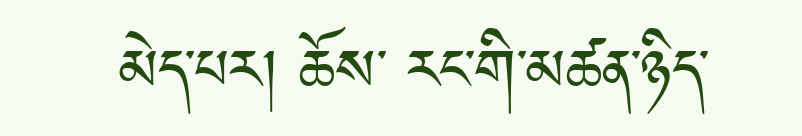མེད་པར། ཆོས་ རང་གི་མཚན་ཉིད་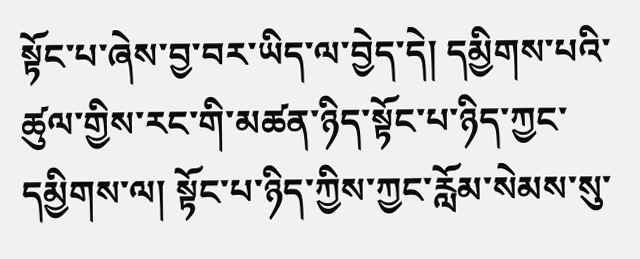སྟོང་པ་ཞེས་བྱ་བར་ཡིད་ལ་བྱེད་དེ། དམྱིགས་པའི་ཚུལ་གྱིས་རང་གི་མཚན་ཉིད་སྟོང་པ་ཉིད་ཀྱང་དམྱིགས་ལ། སྟོང་པ་ཉིད་ཀྱིས་ཀྱང་རློམ་སེམས་སུ་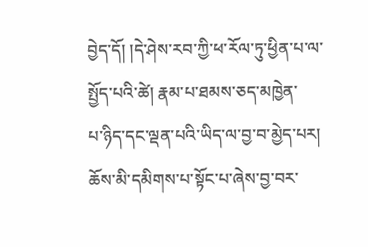བྱེད་དོ། །དེ་ཤེས་རབ་ཀྱི་ཕ་རོལ་ཏུ་ཕྱིན་པ་ལ་སྤྱོད་པའི་ཚེ། རྣམ་པ་ཐམས་ཅད་མཁྱེན་
པ་ཉིད་དང་ལྡན་པའི་ཡིད་ལ་བྱ་བ་མྱེད་པར། ཆོས་མི་དམིགས་པ་སྟོང་པ་ཞེས་བྱ་བར་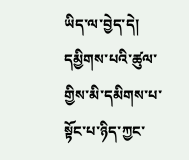ཡིད་ལ་བྱེད་དེ། དམྱིགས་པའི་ཚུལ་གྱིས་མི་དམིགས་པ་སྟོང་པ་ཉིད་ཀྱང་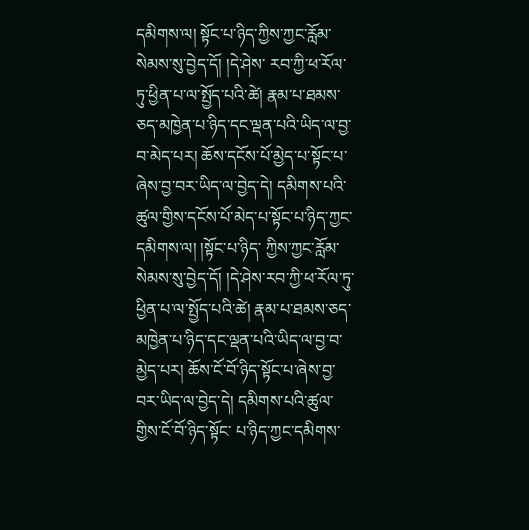དམིགས་ལ། སྟོང་པ་ཉིད་ཀྱིས་ཀྱང་རློམ་སེམས་སུ་བྱེད་དོ། །དེ་ཤེས་ རབ་ཀྱི་ཕ་རོལ་ཏུ་ཕྱིན་པ་ལ་སྤྱོད་པའི་ཚེ། རྣམ་པ་ཐམས་ཅད་མཁྱེན་པ་ཉིད་དང་ལྡན་པའི་ཡིད་ལ་བྱ་བ་མེད་པར། ཆོས་དངོས་པོ་མྱེད་པ་སྟོང་པ་ཞེས་བྱ་བར་ཡིད་ལ་བྱེད་དེ། དམིགས་པའི་ཚུལ་གྱིས་དངོས་པོ་མེད་པ་སྟོང་པ་ཉིད་ཀྱང་དམིགས་ལ། །སྟོང་པ་ཉིད་ ཀྱིས་ཀྱང་རློམ་སེམས་སུ་བྱེད་དོ། །དེ་ཤེས་རབ་ཀྱི་ཕ་རོལ་ཏུ་ཕྱིན་པ་ལ་སྤྱོད་པའི་ཚེ། རྣམ་པ་ཐམས་ཅད་མཁྱེན་པ་ཉིད་དང་ལྡན་པའི་ཡིད་ལ་བྱ་བ་མྱེད་པར། ཆོས་ངོ་བོ་ཉིད་སྟོང་པ་ཞེས་བྱ་བར་ཡིད་ལ་བྱེད་དེ། དམིགས་པའི་ཚུལ་གྱིས་ངོ་བོ་ཉིད་སྟོང་ པ་ཉིད་ཀྱང་དམིགས་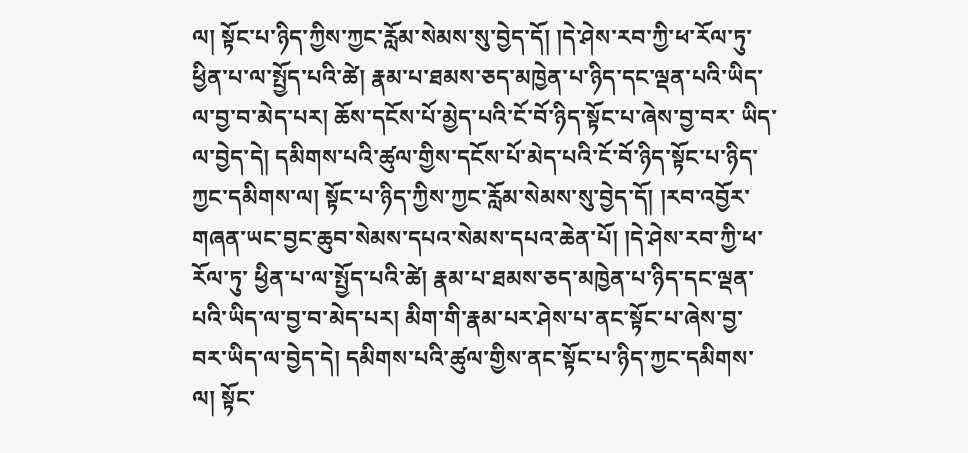ལ། སྟོང་པ་ཉིད་ཀྱིས་ཀྱང་རློམ་སེམས་སུ་བྱེད་དོ། །དེ་ཤེས་རབ་ཀྱི་ཕ་རོལ་ཏུ་ཕྱིན་པ་ལ་སྤྱོད་པའི་ཚེ། རྣམ་པ་ཐམས་ཅད་མཁྱེན་པ་ཉིད་དང་ལྡན་པའི་ཡིད་ལ་བྱ་བ་མེད་པར། ཆོས་དངོས་པོ་མྱེད་པའི་ངོ་བོ་ཉིད་སྟོང་པ་ཞེས་བྱ་བར་ ཡིད་ལ་བྱེད་དེ། དམིགས་པའི་ཚུལ་གྱིས་དངོས་པོ་མེད་པའི་ངོ་བོ་ཉིད་སྟོང་པ་ཉིད་ཀྱང་དམིགས་ལ། སྟོང་པ་ཉིད་ཀྱིས་ཀྱང་རློམ་སེམས་སུ་བྱེད་དོ། །རབ་འབྱོར་གཞན་ཡང་བྱང་ཆུབ་སེམས་དཔའ་སེམས་དཔའ་ཆེན་པོ། །དེ་ཤེས་རབ་ཀྱི་ཕ་རོལ་ཏུ་ ཕྱིན་པ་ལ་སྤྱོད་པའི་ཚེ། རྣམ་པ་ཐམས་ཅད་མཁྱེན་པ་ཉིད་དང་ལྡན་པའི་ཡིད་ལ་བྱ་བ་མེད་པར། མིག་གི་རྣམ་པར་ཤེས་པ་ནང་སྟོང་པ་ཞེས་བྱ་བར་ཡིད་ལ་བྱེད་དེ། དམིགས་པའི་ཚུལ་གྱིས་ནང་སྟོང་པ་ཉིད་ཀྱང་དམིགས་ལ། སྟོང་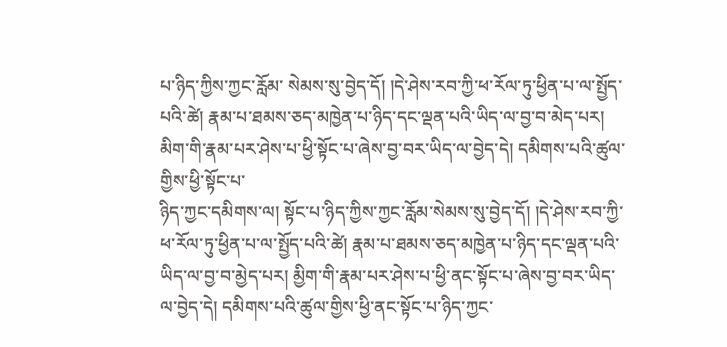པ་ཉིད་ཀྱིས་ཀྱང་རློམ་ སེམས་སུ་བྱེད་དོ། །དེ་ཤེས་རབ་ཀྱི་ཕ་རོལ་ཏུ་ཕྱིན་པ་ལ་སྤྱོད་པའི་ཚེ། རྣམ་པ་ཐམས་ཅད་མཁྱེན་པ་ཉིད་དང་ལྡན་པའི་ཡིད་ལ་བྱ་བ་མེད་པར། མིག་གི་རྣམ་པར་ཤེས་པ་ཕྱི་སྟོང་པ་ཞེས་བྱ་བར་ཡིད་ལ་བྱེད་དེ། དམིགས་པའི་ཚུལ་གྱིས་ཕྱི་སྟོང་པ་
ཉིད་ཀྱང་དམིགས་ལ། སྟོང་པ་ཉིད་ཀྱིས་ཀྱང་རློམ་སེམས་སུ་བྱེད་དོ། །དེ་ཤེས་རབ་ཀྱི་ཕ་རོལ་ཏུ་ཕྱིན་པ་ལ་སྤྱོད་པའི་ཚེ། རྣམ་པ་ཐམས་ཅད་མཁྱེན་པ་ཉིད་དང་ལྡན་པའི་ཡིད་ལ་བྱ་བ་མྱེད་པར། མྱིག་གི་རྣམ་པར་ཤེས་པ་ཕྱི་ནང་སྟོང་པ་ཞེས་བྱ་བར་ཡིད་ ལ་བྱེད་དེ། དམིགས་པའི་ཚུལ་གྱིས་ཕྱི་ནང་སྟོང་པ་ཉིད་ཀྱང་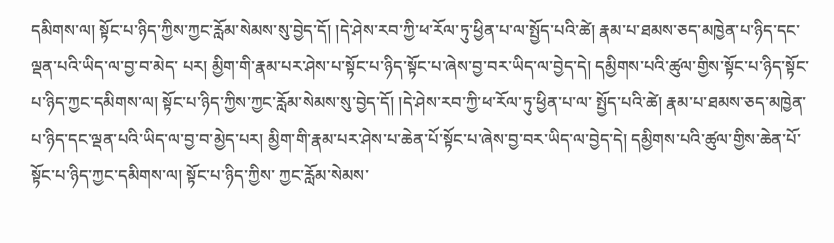དམིགས་ལ། སྟོང་པ་ཉིད་ཀྱིས་ཀྱང་རློམ་སེམས་སུ་བྱེད་དོ། །དེ་ཤེས་རབ་ཀྱི་ཕ་རོལ་ཏུ་ཕྱིན་པ་ལ་སྤྱོད་པའི་ཚེ། རྣམ་པ་ཐམས་ཅད་མཁྱེན་པ་ཉིད་དང་ལྡན་པའི་ཡིད་ལ་བྱ་བ་མེད་ པར། མྱིག་གི་རྣམ་པར་ཤེས་པ་སྟོང་པ་ཉིད་སྟོང་པ་ཞེས་བྱ་བར་ཡིད་ལ་བྱེད་དེ། དམྱིགས་པའི་ཚུལ་གྱིས་སྟོང་པ་ཉིད་སྟོང་པ་ཉིད་ཀྱང་དམིགས་ལ། སྟོང་པ་ཉིད་ཀྱིས་ཀྱང་རློམ་སེམས་སུ་བྱེད་དོ། །དེ་ཤེས་རབ་ཀྱི་ཕ་རོལ་ཏུ་ཕྱིན་པ་ལ་ སྤྱོད་པའི་ཚེ། རྣམ་པ་ཐམས་ཅད་མཁྱེན་པ་ཉིད་དང་ལྡན་པའི་ཡིད་ལ་བྱ་བ་མྱེད་པར། མྱིག་གི་རྣམ་པར་ཤེས་པ་ཆེན་པོ་སྟོང་པ་ཞེས་བྱ་བར་ཡིད་ལ་བྱེད་དེ། དམྱིགས་པའི་ཚུལ་གྱིས་ཆེན་པོ་སྟོང་པ་ཉིད་ཀྱང་དམིགས་ལ། སྟོང་པ་ཉིད་ཀྱིས་ ཀྱང་རློམ་སེམས་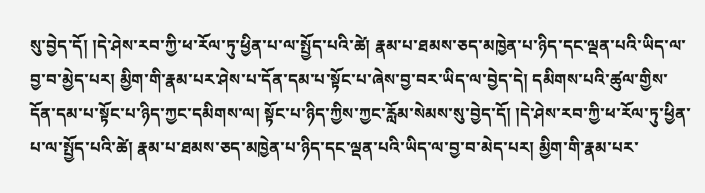སུ་བྱེད་དོ། །དེ་ཤེས་རབ་ཀྱི་ཕ་རོལ་ཏུ་ཕྱིན་པ་ལ་སྤྱོད་པའི་ཚེ། རྣམ་པ་ཐམས་ཅད་མཁྱེན་པ་ཉིད་དང་ལྡན་པའི་ཡིད་ལ་བྱ་བ་མྱེད་པར། མྱིག་གི་རྣམ་པར་ཤེས་པ་དོན་དམ་པ་སྟོང་པ་ཞེས་བྱ་བར་ཡིད་ལ་བྱེད་དེ། དམིགས་པའི་ཚུལ་གྱིས་དོན་དམ་པ་སྟོང་པ་ཉིད་ཀྱང་དམིགས་ལ། སྟོང་པ་ཉིད་ཀྱིས་ཀྱང་རློམ་སེམས་སུ་བྱེད་དོ། །དེ་ཤེས་རབ་ཀྱི་ཕ་རོལ་ཏུ་ཕྱིན་པ་ལ་སྤྱོད་པའི་ཚེ། རྣམ་པ་ཐམས་ཅད་མཁྱེན་པ་ཉིད་དང་ལྡན་པའི་ཡིད་ལ་བྱ་བ་མེད་པར། མྱིག་གི་རྣམ་པར་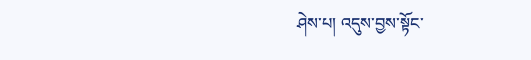ཤེས་པ། འདུས་བྱས་སྟོང་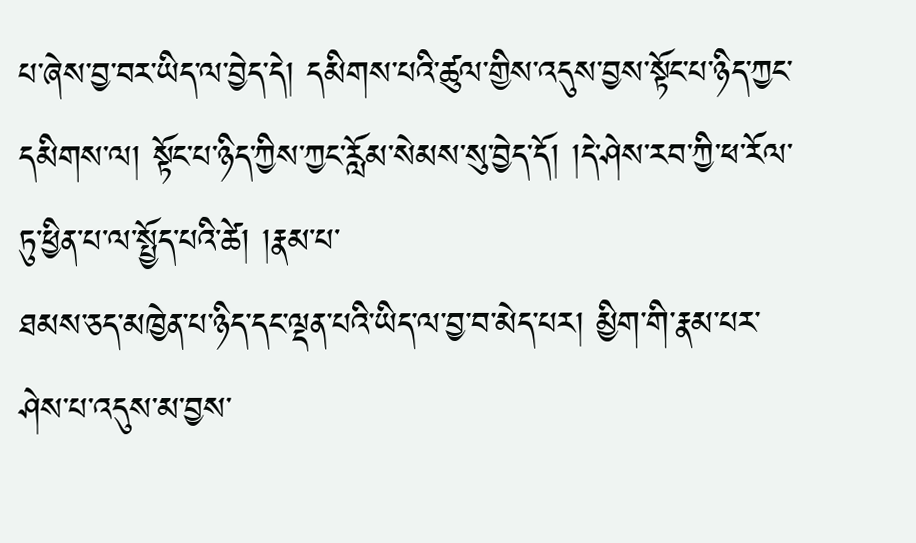པ་ཞེས་བྱ་བར་ཡིད་ལ་བྱེད་དེ། དམིགས་པའི་ཚུལ་གྱིས་འདུས་བྱས་སྟོང་པ་ཉིད་ཀྱང་དམིགས་ལ། སྟོང་པ་ཉིད་ཀྱིས་ཀྱང་རློམ་སེམས་སུ་བྱེད་དོ། །དེ་ཤེས་རབ་ཀྱི་ཕ་རོལ་ཏུ་ཕྱིན་པ་ལ་སྤྱོད་པའི་ཚེ། །རྣམ་པ་
ཐམས་ཅད་མཁྱེན་པ་ཉིད་དང་ལྡན་པའི་ཡིད་ལ་བྱ་བ་མེད་པར། མྱིག་གི་རྣམ་པར་ཤེས་པ་འདུས་མ་བྱས་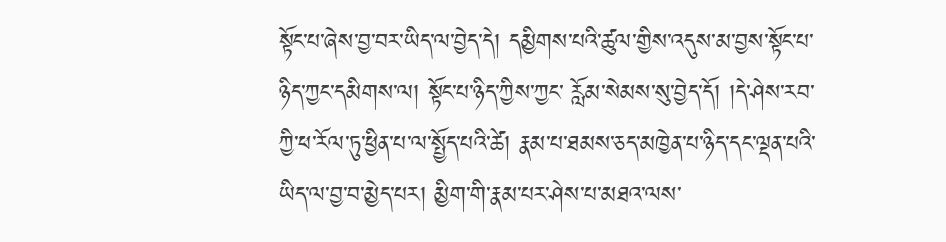སྟོང་པ་ཞེས་བྱ་བར་ཡིད་ལ་བྱེད་དེ། དམྱིགས་པའི་ཚུལ་གྱིས་འདུས་མ་བྱས་སྟོང་པ་ཉིད་ཀྱང་དམིགས་ལ། སྟོང་པ་ཉིད་ཀྱིས་ཀྱང་ རློམ་སེམས་སུ་བྱེད་དོ། །དེ་ཤེས་རབ་ཀྱི་ཕ་རོལ་ཏུ་ཕྱིན་པ་ལ་སྤྱོད་པའི་ཚེ། རྣམ་པ་ཐམས་ཅད་མཁྱེན་པ་ཉིད་དང་ལྡན་པའི་ཡིད་ལ་བྱ་བ་མྱེད་པར། མྱིག་གི་རྣམ་པར་ཤེས་པ་མཐའ་ལས་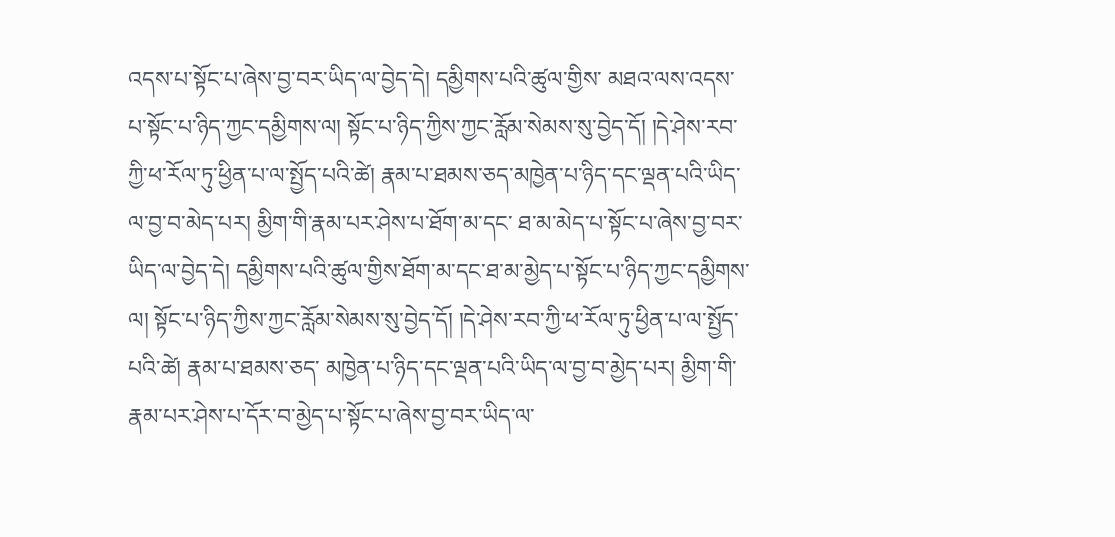འདས་པ་སྟོང་པ་ཞེས་བྱ་བར་ཡིད་ལ་བྱེད་དེ། དམྱིགས་པའི་ཚུལ་གྱིས་ མཐའ་ལས་འདས་པ་སྟོང་པ་ཉིད་ཀྱང་དམྱིགས་ལ། སྟོང་པ་ཉིད་ཀྱིས་ཀྱང་རློམ་སེམས་སུ་བྱེད་དོ། །དེ་ཤེས་རབ་ཀྱི་ཕ་རོལ་ཏུ་ཕྱིན་པ་ལ་སྤྱོད་པའི་ཚེ། རྣམ་པ་ཐམས་ཅད་མཁྱེན་པ་ཉིད་དང་ལྡན་པའི་ཡིད་ལ་བྱ་བ་མེད་པར། མྱིག་གི་རྣམ་པར་ཤེས་པ་ཐོག་མ་དང་ ཐ་མ་མེད་པ་སྟོང་པ་ཞེས་བྱ་བར་ཡིད་ལ་བྱེད་དེ། དམྱིགས་པའི་ཚུལ་གྱིས་ཐོག་མ་དང་ཐ་མ་མྱེད་པ་སྟོང་པ་ཉིད་ཀྱང་དམྱིགས་ལ། སྟོང་པ་ཉིད་ཀྱིས་ཀྱང་རློམ་སེམས་སུ་བྱེད་དོ། །དེ་ཤེས་རབ་ཀྱི་ཕ་རོལ་ཏུ་ཕྱིན་པ་ལ་སྤྱོད་པའི་ཚེ། རྣམ་པ་ཐམས་ཅད་ མཁྱེན་པ་ཉིད་དང་ལྡན་པའི་ཡིད་ལ་བྱ་བ་མྱེད་པར། མྱིག་གི་རྣམ་པར་ཤེས་པ་དོར་བ་མྱེད་པ་སྟོང་པ་ཞེས་བྱ་བར་ཡིད་ལ་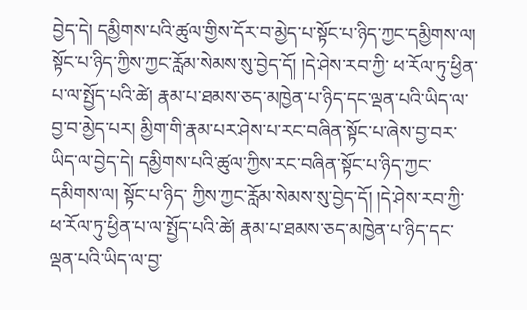བྱེད་དེ། དམྱིགས་པའི་ཚུལ་གྱིས་དོར་བ་མྱེད་པ་སྟོང་པ་ཉིད་ཀྱང་དམྱིགས་ལ། སྟོང་པ་ཉིད་ཀྱིས་ཀྱང་རློམ་སེམས་སུ་བྱེད་དོ། །དེ་ཤེས་རབ་ཀྱི་ ཕ་རོལ་ཏུ་ཕྱིན་པ་ལ་སྤྱོད་པའི་ཚེ། རྣམ་པ་ཐམས་ཅད་མཁྱེན་པ་ཉིད་དང་ལྡན་པའི་ཡིད་ལ་བྱ་བ་མྱེད་པར། མྱིག་གི་རྣམ་པར་ཤེས་པ་རང་བཞིན་སྟོང་པ་ཞེས་བྱ་བར་ཡིད་ལ་བྱེད་དེ། དམྱིགས་པའི་ཚུལ་ཀྱིས་རང་བཞིན་སྟོང་པ་ཉིད་ཀྱང་དམིགས་ལ། སྟོང་པ་ཉིད་ ཀྱིས་ཀྱང་རློམ་སེམས་སུ་བྱེད་དོ། །དེ་ཤེས་རབ་ཀྱི་ཕ་རོལ་ཏུ་ཕྱིན་པ་ལ་སྤྱོད་པའི་ཚེ། རྣམ་པ་ཐམས་ཅད་མཁྱེན་པ་ཉིད་དང་ལྡན་པའི་ཡིད་ལ་བྱ་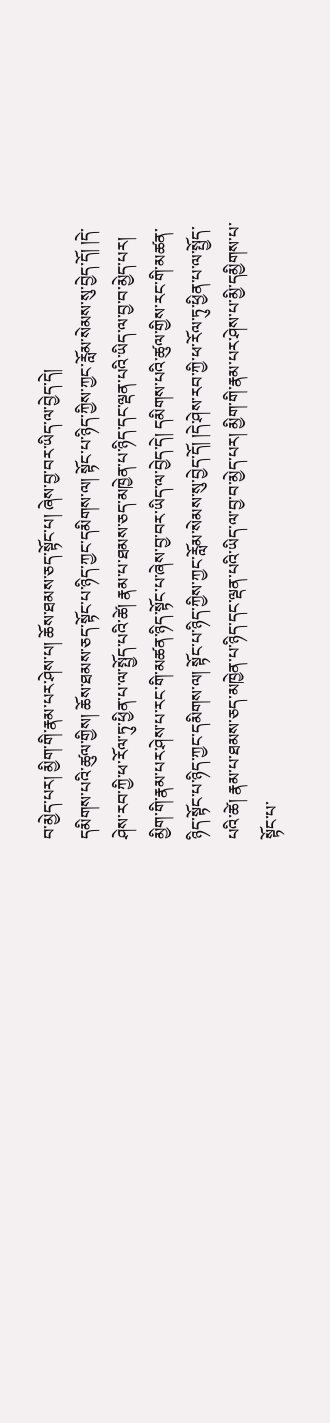བ་མྱེད་པར། མྱིག་གི་རྣམ་པར་ཤེས་པ། ཆོས་ཐམས་ཅད་སྟོང་པ། ཞེས་བྱ་བར་ཡིད་ལ་བྱེད་དེ།
དམིགས་པའི་ཚུལ་གྱིས། ཆོས་ཐམས་ཅད་སྟོང་པ་ཉིད་ཀྱང་དམིགས་ལ། སྟོང་པ་ཉིད་ཀྱིས་ཀྱང་རློམ་སེམས་སུ་བྱེད་དོ། །དེ་ཤེས་རབ་ཀྱི་ཕ་རོལ་ཏུ་ཕྱིན་པ་ལ་སྤྱོད་པའི་ཚེ། རྣམ་པ་ཐམས་ཅད་མཁྱེན་པ་ཉིད་དང་ལྡན་པའི་ཡིད་ལ་བྱ་བ་མྱེད་པར། མྱིག་གི་རྣམ་པར་ཤེས་པ་རང་གི་མཚན་ཉིད་སྟོང་པ་ཞེས་བྱ་བར་ཡིད་ལ་བྱེད་དེ། དམིགས་པའི་ཚུལ་གྱིས་རང་གི་མཚན་ཉིད་སྟོང་པ་ཉིད་ཀྱང་དམིགས་ལ། སྟོང་པ་ཉིད་ཀྱིས་ཀྱང་རློམ་སེམས་སུ་བྱེད་དོ། །དེ་ཤེས་རབ་ཀྱི་ཕ་རོལ་ཏུ་ཕྱིན་པ་ལ་སྤྱོད་པའི་ཚེ། རྣམ་པ་ཐམས་ཅད་མཁྱེན་པ་ཉིད་དང་ལྡན་པའི་ཡིད་ལ་བྱ་བ་མྱེད་པར། མྱིག་གི་རྣམ་པར་ཤེས་པ་མྱི་དམྱིགས་པ་སྟོང་པ་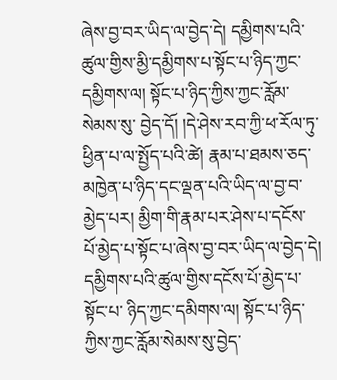ཞེས་བྱ་བར་ཡིད་ལ་བྱེད་དེ། དམྱིགས་པའི་ཚུལ་གྱིས་མྱི་དམྱིགས་པ་སྟོང་པ་ཉིད་ཀྱང་དམྱིགས་ལ། སྟོང་པ་ཉིད་ཀྱིས་ཀྱང་རློམ་སེམས་སུ་ བྱེད་དོ། །དེ་ཤེས་རབ་ཀྱི་ཕ་རོལ་ཏུ་ཕྱིན་པ་ལ་སྤྱོད་པའི་ཚེ། རྣམ་པ་ཐམས་ཅད་མཁྱེན་པ་ཉིད་དང་ལྡན་པའི་ཡིད་ལ་བྱ་བ་མྱེད་པར། མྱིག་གི་རྣམ་པར་ཤེས་པ་དངོས་པོ་མྱེད་པ་སྟོང་པ་ཞེས་བྱ་བར་ཡིད་ལ་བྱེད་དེ། དམྱིགས་པའི་ཚུལ་གྱིས་དངོས་པོ་མྱེད་པ་སྟོང་པ་ ཉིད་ཀྱང་དམིགས་ལ། སྟོང་པ་ཉིད་ཀྱིས་ཀྱང་རློམ་སེམས་སུ་བྱེད་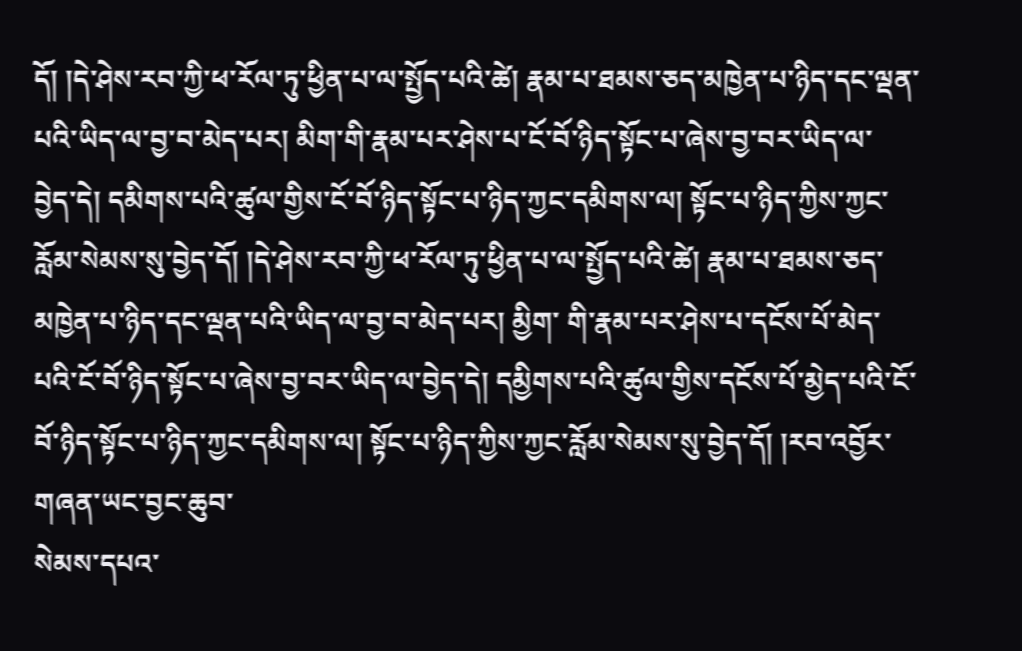དོ། །དེ་ཤེས་རབ་ཀྱི་ཕ་རོལ་ཏུ་ཕྱིན་པ་ལ་སྤྱོད་པའི་ཚེ། རྣམ་པ་ཐམས་ཅད་མཁྱེན་པ་ཉིད་དང་ལྡན་པའི་ཡིད་ལ་བྱ་བ་མེད་པར། མིག་གི་རྣམ་པར་ཤེས་པ་ངོ་བོ་ཉིད་སྟོང་པ་ཞེས་བྱ་བར་ཡིད་ལ་ བྱེད་དེ། དམིགས་པའི་ཚུལ་གྱིས་ངོ་བོ་ཉིད་སྟོང་པ་ཉིད་ཀྱང་དམིགས་ལ། སྟོང་པ་ཉིད་ཀྱིས་ཀྱང་རློམ་སེམས་སུ་བྱེད་དོ། །དེ་ཤེས་རབ་ཀྱི་ཕ་རོལ་ཏུ་ཕྱིན་པ་ལ་སྤྱོད་པའི་ཚེ། རྣམ་པ་ཐམས་ཅད་མཁྱེན་པ་ཉིད་དང་ལྡན་པའི་ཡིད་ལ་བྱ་བ་མེད་པར། མྱིག་ གི་རྣམ་པར་ཤེས་པ་དངོས་པོ་མེད་པའི་ངོ་བོ་ཉིད་སྟོང་པ་ཞེས་བྱ་བར་ཡིད་ལ་བྱེད་དེ། དམྱིགས་པའི་ཚུལ་གྱིས་དངོས་པོ་མྱེད་པའི་ངོ་བོ་ཉིད་སྟོང་པ་ཉིད་ཀྱང་དམིགས་ལ། སྟོང་པ་ཉིད་ཀྱིས་ཀྱང་རློམ་སེམས་སུ་བྱེད་དོ། །རབ་འབྱོར་གཞན་ཡང་བྱང་ཆུབ་
སེམས་དཔའ་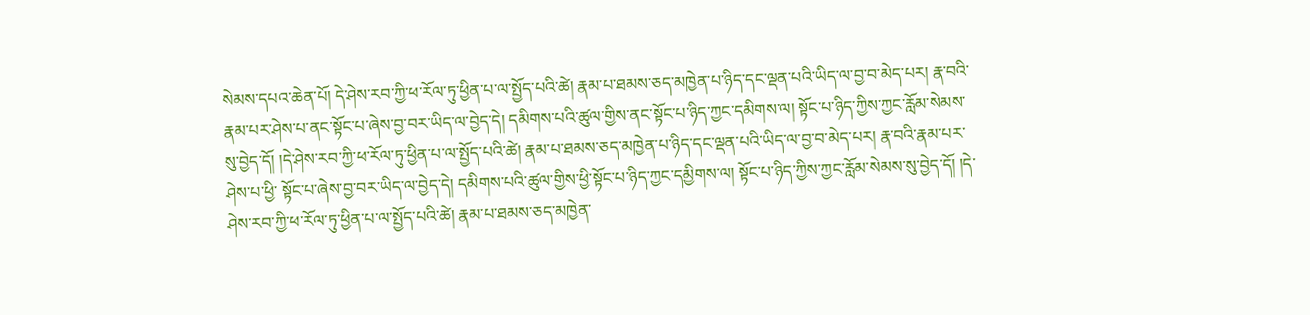སེམས་དཔའ་ཆེན་པོ། དེ་ཤེས་རབ་ཀྱི་ཕ་རོལ་ཏུ་ཕྱིན་པ་ལ་སྤྱོད་པའི་ཚེ། རྣམ་པ་ཐམས་ཅད་མཁྱེན་པ་ཉིད་དང་ལྡན་པའི་ཡིད་ལ་བྱ་བ་མེད་པར། རྣ་བའི་རྣམ་པར་ཤེས་པ་ནང་སྟོང་པ་ཞེས་བྱ་བར་ཡིད་ལ་བྱེད་དེ། དམིགས་པའི་ཚུལ་གྱིས་ནང་སྟོང་པ་ཉིད་ཀྱང་དམིགས་ལ། སྟོང་པ་ཉིད་ཀྱིས་ཀྱང་རློམ་སེམས་སུ་བྱེད་དོ། །དེ་ཤེས་རབ་ཀྱི་ཕ་རོལ་ཏུ་ཕྱིན་པ་ལ་སྤྱོད་པའི་ཚེ། རྣམ་པ་ཐམས་ཅད་མཁྱེན་པ་ཉིད་དང་ལྡན་པའི་ཡིད་ལ་བྱ་བ་མེད་པར། རྣ་བའི་རྣམ་པར་ཤེས་པ་ཕྱི་ སྟོང་པ་ཞེས་བྱ་བར་ཡིད་ལ་བྱེད་དེ། དམིགས་པའི་ཚུལ་གྱིས་ཕྱི་སྟོང་པ་ཉིད་ཀྱང་དམྱིགས་ལ། སྟོང་པ་ཉིད་ཀྱིས་ཀྱང་རློམ་སེམས་སུ་བྱེད་དོ། །དེ་ཤེས་རབ་ཀྱི་ཕ་རོལ་ཏུ་ཕྱིན་པ་ལ་སྤྱོད་པའི་ཚེ། རྣམ་པ་ཐམས་ཅད་མཁྱེན་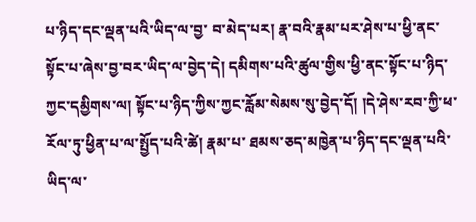པ་ཉིད་དང་ལྡན་པའི་ཡིད་ལ་བྱ་ བ་མེད་པར། རྣ་བའི་རྣམ་པར་ཤེས་པ་ཕྱི་ནང་སྟོང་པ་ཞེས་བྱ་བར་ཡིད་ལ་བྱེད་དེ། དམིགས་པའི་ཚུལ་གྱིས་ཕྱི་ནང་སྟོང་པ་ཉིད་ཀྱང་དམྱིགས་ལ། སྟོང་པ་ཉིད་ཀྱིས་ཀྱང་རློམ་སེམས་སུ་བྱེད་དོ། །དེ་ཤེས་རབ་ཀྱི་ཕ་རོལ་ཏུ་ཕྱིན་པ་ལ་སྤྱོད་པའི་ཚེ། རྣམ་པ་ ཐམས་ཅད་མཁྱེན་པ་ཉིད་དང་ལྡན་པའི་ཡིད་ལ་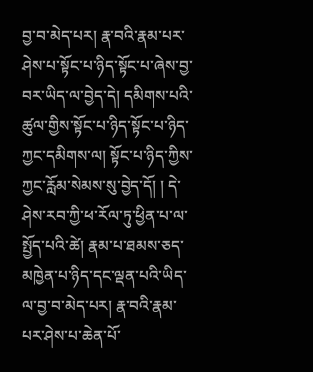བྱ་བ་མེད་པར། རྣ་བའི་རྣམ་པར་ཤེས་པ་སྟོང་པ་ཉིད་སྟོང་པ་ཞེས་བྱ་བར་ཡིད་ལ་བྱེད་དེ། དམིགས་པའི་ཚུལ་གྱིས་སྟོང་པ་ཉིད་སྟོང་པ་ཉིད་ཀྱང་དམིགས་ལ། སྟོང་པ་ཉིད་ཀྱིས་ཀྱང་རློམ་སེམས་སུ་བྱེད་དོ། ། དེ་ཤེས་རབ་ཀྱི་ཕ་རོལ་ཏུ་ཕྱིན་པ་ལ་སྤྱོད་པའི་ཚེ། རྣམ་པ་ཐམས་ཅད་མཁྱེན་པ་ཉིད་དང་ལྡན་པའི་ཡིད་ལ་བྱ་བ་མེད་པར། རྣ་བའི་རྣམ་པར་ཤེས་པ་ཆེན་པོ་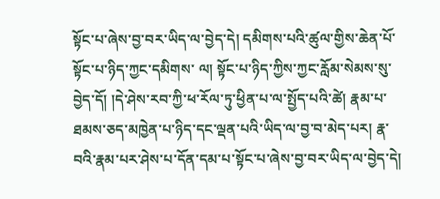སྟོང་པ་ཞེས་བྱ་བར་ཡིད་ལ་བྱེད་དེ། དམིགས་པའི་ཚུལ་གྱིས་ཆེན་པོ་སྟོང་པ་ཉིད་ཀྱང་དམིགས་ ལ། སྟོང་པ་ཉིད་ཀྱིས་ཀྱང་རློམ་སེམས་སུ་བྱེད་དོ། །དེ་ཤེས་རབ་ཀྱི་ཕ་རོལ་ཏུ་ཕྱིན་པ་ལ་སྤྱོད་པའི་ཚེ། རྣམ་པ་ཐམས་ཅད་མཁྱེན་པ་ཉིད་དང་ལྡན་པའི་ཡིད་ལ་བྱ་བ་མེད་པར། རྣ་བའི་རྣམ་པར་ཤེས་པ་དོན་དམ་པ་སྟོང་པ་ཞེས་བྱ་བར་ཡིད་ལ་བྱེད་དེ།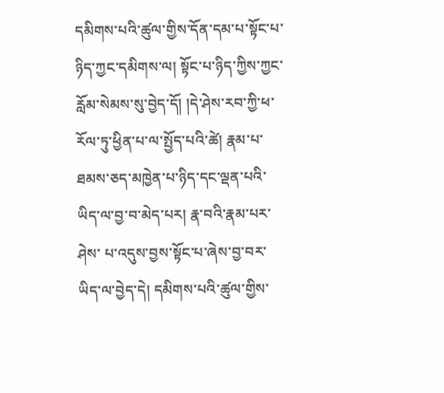དམིགས་པའི་ཚུལ་གྱིས་དོན་དམ་པ་སྟོང་པ་ཉིད་ཀྱང་དམིགས་ལ། སྟོང་པ་ཉིད་ཀྱིས་ཀྱང་རློམ་སེམས་སུ་བྱེད་དོ། །དེ་ཤེས་རབ་ཀྱི་ཕ་རོལ་ཏུ་ཕྱིན་པ་ལ་སྤྱོད་པའི་ཚེ། རྣམ་པ་ཐམས་ཅད་མཁྱེན་པ་ཉིད་དང་ལྡན་པའི་ཡིད་ལ་བྱ་བ་མེད་པར། རྣ་བའི་རྣམ་པར་ཤེས་ པ་འདུས་བྱས་སྟོང་པ་ཞེས་བྱ་བར་ཡིད་ལ་བྱེད་དེ། དམིགས་པའི་ཚུལ་གྱིས་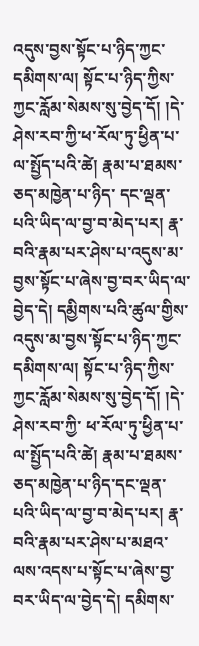འདུས་བྱས་སྟོང་པ་ཉིད་ཀྱང་དམིགས་ལ། སྟོང་པ་ཉིད་ཀྱིས་ཀྱང་རློམ་སེམས་སུ་བྱེད་དོ། །དེ་ཤེས་རབ་ཀྱི་ཕ་རོལ་ཏུ་ཕྱིན་པ་ལ་སྤྱོད་པའི་ཚེ། རྣམ་པ་ཐམས་ཅད་མཁྱེན་པ་ཉིད་ དང་ལྡན་པའི་ཡིད་ལ་བྱ་བ་མེད་པར། རྣ་བའི་རྣམ་པར་ཤེས་པ་འདུས་མ་བྱས་སྟོང་པ་ཞེས་བྱ་བར་ཡིད་ལ་བྱེད་དེ། དམྱིགས་པའི་ཚུལ་གྱིས་འདུས་མ་བྱས་སྟོང་པ་ཉིད་ཀྱང་དམིགས་ལ། སྟོང་པ་ཉིད་ཀྱིས་ཀྱང་རློམ་སེམས་སུ་བྱེད་དོ། །དེ་ཤེས་རབ་ཀྱི་ ཕ་རོལ་ཏུ་ཕྱིན་པ་ལ་སྤྱོད་པའི་ཚེ། རྣམ་པ་ཐམས་ཅད་མཁྱེན་པ་ཉིད་དང་ལྡན་པའི་ཡིད་ལ་བྱ་བ་མེད་པར། རྣ་བའི་རྣམ་པར་ཤེས་པ་མཐའ་ལས་འདས་པ་སྟོང་པ་ཞེས་བྱ་བར་ཡིད་ལ་བྱེད་དེ། དམིགས་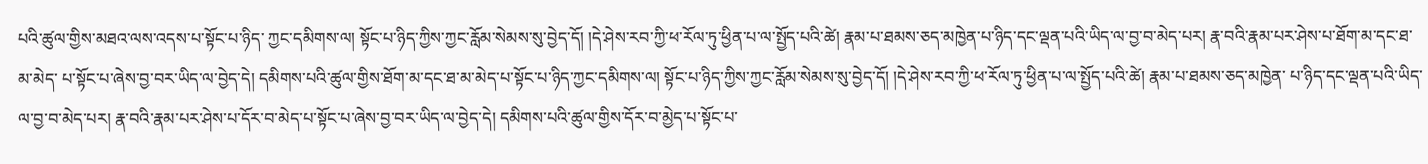པའི་ཚུལ་གྱིས་མཐའ་ལས་འདས་པ་སྟོང་པ་ཉིད་ ཀྱང་དམིགས་ལ། སྟོང་པ་ཉིད་ཀྱིས་ཀྱང་རློམ་སེམས་སུ་བྱེད་དོ། །དེ་ཤེས་རབ་ཀྱི་ཕ་རོལ་ཏུ་ཕྱིན་པ་ལ་སྤྱོད་པའི་ཚེ། རྣམ་པ་ཐམས་ཅད་མཁྱེན་པ་ཉིད་དང་ལྡན་པའི་ཡིད་ལ་བྱ་བ་མེད་པར། རྣ་བའི་རྣམ་པར་ཤེས་པ་ཐོག་མ་དང་ཐ་མ་མེད་ པ་སྟོང་པ་ཞེས་བྱ་བར་ཡིད་ལ་བྱེད་དེ། དམིགས་པའི་ཚུལ་གྱིས་ཐོག་མ་དང་ཐ་མ་མེད་པ་སྟོང་པ་ཉིད་ཀྱང་དམིགས་ལ། སྟོང་པ་ཉིད་ཀྱིས་ཀྱང་རློམ་སེམས་སུ་བྱེད་དོ། །དེ་ཤེས་རབ་ཀྱི་ཕ་རོལ་ཏུ་ཕྱིན་པ་ལ་སྤྱོད་པའི་ཚེ། རྣམ་པ་ཐམས་ཅད་མཁྱེན་ པ་ཉིད་དང་ལྡན་པའི་ཡིད་ལ་བྱ་བ་མེད་པར། རྣ་བའི་རྣམ་པར་ཤེས་པ་དོར་བ་མེད་པ་སྟོང་པ་ཞེས་བྱ་བར་ཡིད་ལ་བྱེད་དེ། དམིགས་པའི་ཚུལ་གྱིས་དོར་བ་མྱེད་པ་སྟོང་པ་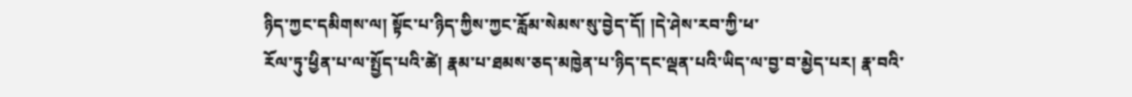ཉིད་ཀྱང་དམིགས་ལ། སྟོང་པ་ཉིད་ཀྱིས་ཀྱང་རློམ་སེམས་སུ་བྱེད་དོ། །དེ་ཤེས་རབ་ཀྱི་ཕ་
རོལ་ཏུ་ཕྱིན་པ་ལ་སྤྱོད་པའི་ཚེ། རྣམ་པ་ཐམས་ཅད་མཁྱེན་པ་ཉིད་དང་ལྡན་པའི་ཡིད་ལ་བྱ་བ་མྱེད་པར། རྣ་བའི་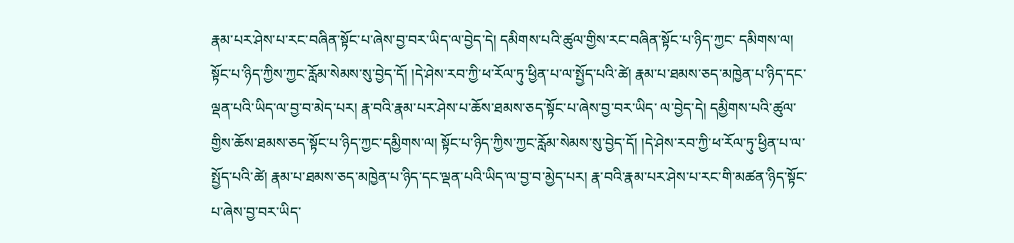རྣམ་པར་ཤེས་པ་རང་བཞིན་སྟོང་པ་ཞེས་བྱ་བར་ཡིད་ལ་བྱེད་དེ། དམིགས་པའི་ཚུལ་གྱིས་རང་བཞིན་སྟོང་པ་ཉིད་ཀྱང་ དམིགས་ལ། སྟོང་པ་ཉིད་ཀྱིས་ཀྱང་རློམ་སེམས་སུ་བྱེད་དོ། །དེ་ཤེས་རབ་ཀྱི་ཕ་རོལ་ཏུ་ཕྱིན་པ་ལ་སྤྱོད་པའི་ཚེ། རྣམ་པ་ཐམས་ཅད་མཁྱེན་པ་ཉིད་དང་ལྡན་པའི་ཡིད་ལ་བྱ་བ་མེད་པར། རྣ་བའི་རྣམ་པར་ཤེས་པ་ཆོས་ཐམས་ཅད་སྟོང་པ་ཞེས་བྱ་བར་ཡིད་ ལ་བྱེད་དེ། དམྱིགས་པའི་ཚུལ་གྱིས་ཆོས་ཐམས་ཅད་སྟོང་པ་ཉིད་ཀྱང་དམྱིགས་ལ། སྟོང་པ་ཉིད་ཀྱིས་ཀྱང་རློམ་སེམས་སུ་བྱེད་དོ། །དེ་ཤེས་རབ་ཀྱི་ཕ་རོལ་ཏུ་ཕྱིན་པ་ལ་སྤྱོད་པའི་ཚེ། རྣམ་པ་ཐམས་ཅད་མཁྱེན་པ་ཉིད་དང་ལྡན་པའི་ཡིད་ལ་བྱ་བ་མྱེད་པར། རྣ་བའི་རྣམ་པར་ཤེས་པ་རང་གི་མཚན་ཉིད་སྟོང་པ་ཞེས་བྱ་བར་ཡིད་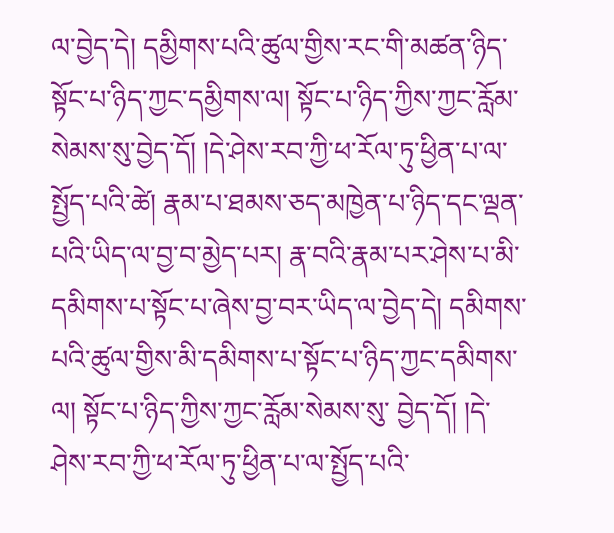ལ་བྱེད་དེ། དམྱིགས་པའི་ཚུལ་གྱིས་རང་གི་མཚན་ཉིད་སྟོང་པ་ཉིད་ཀྱང་དམྱིགས་ལ། སྟོང་པ་ཉིད་ཀྱིས་ཀྱང་རློམ་སེམས་སུ་བྱེད་དོ། །དེ་ཤེས་རབ་ཀྱི་ཕ་རོལ་ཏུ་ཕྱིན་པ་ལ་སྤྱོད་པའི་ཚེ། རྣམ་པ་ཐམས་ཅད་མཁྱེན་པ་ཉིད་དང་ལྡན་པའི་ཡིད་ལ་བྱ་བ་མྱེད་པར། རྣ་བའི་རྣམ་པར་ཤེས་པ་མི་དམིགས་པ་སྟོང་པ་ཞེས་བྱ་བར་ཡིད་ལ་བྱེད་དེ། དམིགས་པའི་ཚུལ་གྱིས་མི་དམིགས་པ་སྟོང་པ་ཉིད་ཀྱང་དམིགས་ལ། སྟོང་པ་ཉིད་ཀྱིས་ཀྱང་རློམ་སེམས་སུ་ བྱེད་དོ། །དེ་ཤེས་རབ་ཀྱི་ཕ་རོལ་ཏུ་ཕྱིན་པ་ལ་སྤྱོད་པའི་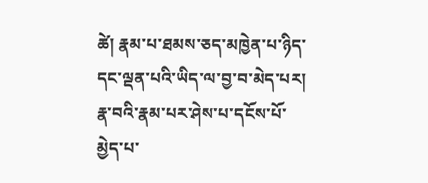ཚེ། རྣམ་པ་ཐམས་ཅད་མཁྱེན་པ་ཉིད་དང་ལྡན་པའི་ཡིད་ལ་བྱ་བ་མེད་པར། རྣ་བའི་རྣམ་པར་ཤེས་པ་དངོས་པོ་མྱེད་པ་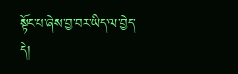སྟོང་པ་ཞེས་བྱ་བར་ཡིད་ལ་བྱེད་དེ།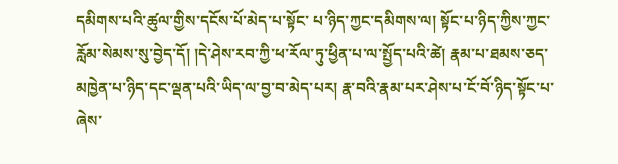དམིགས་པའི་ཚུལ་གྱིས་དངོས་པོ་མེད་པ་སྟོང་ པ་ཉིད་ཀྱང་དམིགས་ལ། སྟོང་པ་ཉིད་ཀྱིས་ཀྱང་རློམ་སེམས་སུ་བྱེད་དོ། །དེ་ཤེས་རབ་ཀྱི་ཕ་རོལ་ཏུ་ཕྱིན་པ་ལ་སྤྱོད་པའི་ཚེ། རྣམ་པ་ཐམས་ཅད་མཁྱེན་པ་ཉིད་དང་ལྡན་པའི་ཡིད་ལ་བྱ་བ་མེད་པར། རྣ་བའི་རྣམ་པར་ཤེས་པ་ངོ་བོ་ཉིད་སྟོང་པ་ཞེས་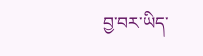བྱ་བར་ཡིད་